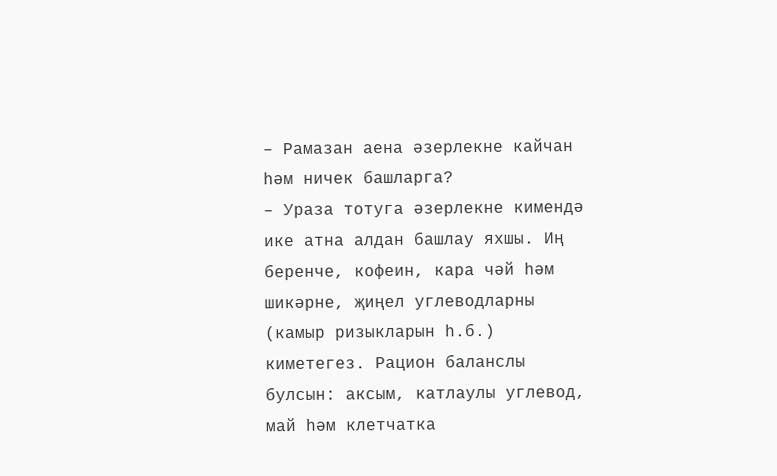– Рамазан аена әзерлекне кайчан һәм ничек башларга?
– Ураза тотуга әзерлекне кимендә ике атна алдан башлау яхшы. Иң беренче, кофеин, кара чәй һәм шикәрне, җиңел углеводларны (камыр ризыкларын һ.б.) киметегез. Рацион баланслы булсын: аксым, катлаулы углевод, май һәм клетчатка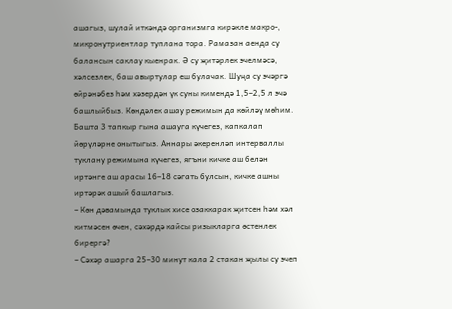ашагыз, шулай иткәндә организмга кирәкле макро-, микронутриентлар туплана тора. Рамазан аенда су балансын саклау кыенрак. Ә су җитәрлек эчелмәсә, хәлсезлек, баш авыртулар еш булачак. Шуңа су эчәргә өйрәнәбез һәм хәзердән үк суны кимендә 1,5–2,5 л эчә башлыйбыз. Көндәлек ашау режимын да көйләү мөһим. Башта 3 тапкыр гына ашауга күчегез, капкалап йөрүләрне онытыгыз. Аннары әкеренләп интерваллы туклану режимына күчегез, ягъни кичке аш белән иртәнге аш арасы 16–18 сәгать булсын, кичке ашны иртәрәк ашый башлагыз.
– Көн дәвамында туклык хисе озаккарак җитсен һәм хәл китмәсен өчен, сәхәрдә кайсы ризыкларга өстенлек бирергә?
– Сәхәр ашарга 25–30 минут кала 2 стакан җылы су эчеп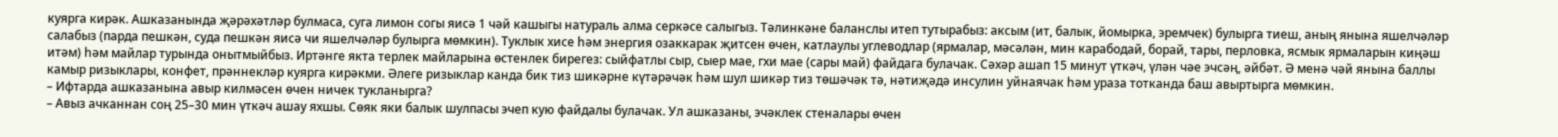куярга кирәк. Ашказанында җәрәхәтләр булмаса, суга лимон согы яисә 1 чәй кашыгы натураль алма серкәсе салыгыз. Тәлинкәне баланслы итеп тутырабыз: аксым (ит, балык, йомырка, эремчек) булырга тиеш, аның янына яшелчәләр салабыз (парда пешкән, суда пешкән яисә чи яшелчәләр булырга мөмкин). Туклык хисе һәм энергия озаккарак җитсен өчен, катлаулы углеводлар (ярмалар, мәсәлән, мин карабодай, борай, тары, перловка, ясмык ярмаларын киңәш итәм) һәм майлар турында онытмыйбыз. Иртәнге якта терлек майларына өстенлек бирегез: сыйфатлы сыр, сыер мае, гхи мае (сары май) файдага булачак. Сәхәр ашап 15 минут үткәч, үлән чәе эчсәң, әйбәт. Ә менә чәй янына баллы камыр ризыклары, конфет, прәннекләр куярга кирәкми. Әлеге ризыклар канда бик тиз шикәрне күтәрәчәк һәм шул шикәр тиз төшәчәк тә, нәтиҗәдә инсулин уйнаячак һәм ураза тотканда баш авыртырга мөмкин.
– Ифтарда ашказанына авыр килмәсен өчен ничек тукланырга?
– Авыз ачканнан соң 25–30 мин үткәч ашау яхшы. Сөяк яки балык шулпасы эчеп кую файдалы булачак. Ул ашказаны, эчәклек стеналары өчен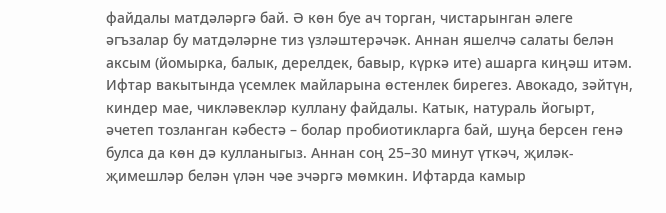файдалы матдәләргә бай. Ә көн буе ач торган, чистарынган әлеге әгъзалар бу матдәләрне тиз үзләштерәчәк. Аннан яшелчә салаты белән аксым (йомырка, балык, дерелдек, бавыр, күркә ите) ашарга киңәш итәм. Ифтар вакытында үсемлек майларына өстенлек бирегез. Авокадо, зәйтүн, киндер мае, чикләвекләр куллану файдалы. Катык, натураль йогырт, әчетеп тозланган кәбестә – болар пробиотикларга бай, шуңа берсен генә булса да көн дә кулланыгыз. Аннан соң 25–30 минут үткәч, җиләк-җимешләр белән үлән чәе эчәргә мөмкин. Ифтарда камыр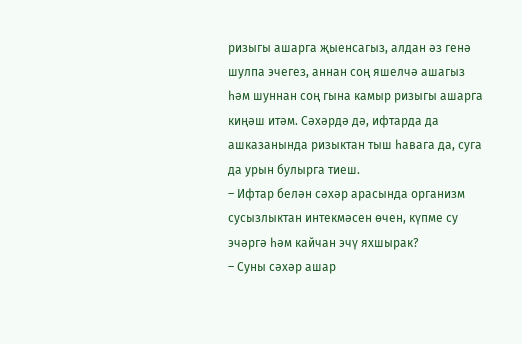ризыгы ашарга җыенсагыз, алдан әз генә шулпа эчегез, аннан соң яшелчә ашагыз һәм шуннан соң гына камыр ризыгы ашарга киңәш итәм. Сәхәрдә дә, ифтарда да ашказанында ризыктан тыш һавага да, суга да урын булырга тиеш.
– Ифтар белән сәхәр арасында организм сусызлыктан интекмәсен өчен, күпме су эчәргә һәм кайчан эчү яхшырак?
– Суны сәхәр ашар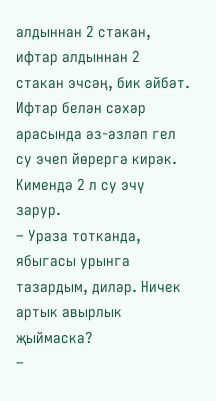алдыннан 2 стакан, ифтар алдыннан 2 стакан эчсәң, бик әйбәт. Ифтар белән сәхәр арасында әз-әзләп гел су эчеп йөрергә кирәк. Кимендә 2 л су эчү зарур.
– Ураза тотканда, ябыгасы урынга тазардым, диләр. Ничек артык авырлык җыймаска?
–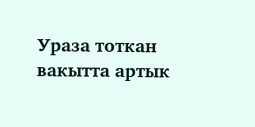Ураза тоткан вакытта артык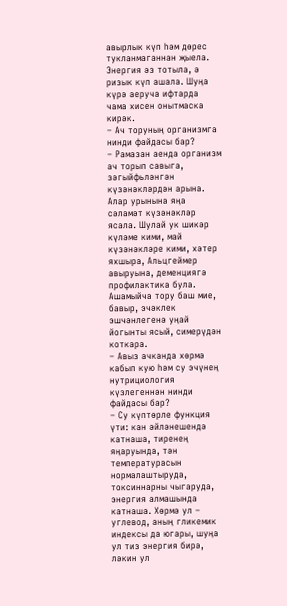авырлык күп һәм дөрес тукланмаганнан җыела. Энергия әз тотыла, ә ризык күп ашала. Шуңа күрә аеруча ифтарда чама хисен онытмаска кирәк.
– Ач торуның организмга нинди файдасы бар?
– Рамазан аенда организм ач торып савыга, зәгыйфьләнгән күзәнәкләрдән арына. Алар урынына яңа сәламәт күзәнәкләр ясала. Шулай ук шикәр күләме кими, май күзәнәкләре кими, хәтер яхшыра, Альцгеймер авыруына, деменциягә профилактика була. Ашамыйча тору баш мие, бавыр, эчәклек эшчәнлегенә уңай йогынты ясый, симерүдән коткара.
– Авыз ачканда хөрмә кабып кую һәм су эчүнең нутрициология күзлегеннән нинди файдасы бар?
– Су күптөрле функция үти: кан әйләнешендә катнаша, тиренең яңаруында, тән температурасын нормалаштыруда, токсиннарны чыгаруда, энергия алмашында катнаша. Хөрмә ул – углевод, аның гликемик индексы да югары, шуңа ул тиз энергия бирә, ләкин ул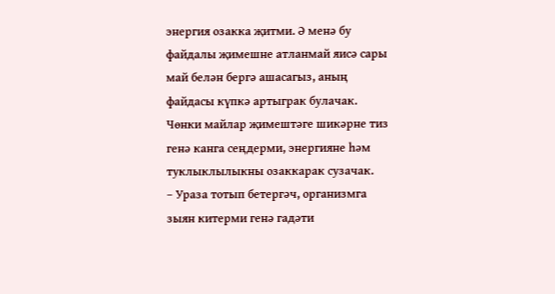энергия озакка җитми. Ә менә бу файдалы җимешне атланмай яисә сары май белән бергә ашасагыз, аның файдасы күпкә артыграк булачак. Чөнки майлар җимештәге шикәрне тиз генә канга сеңдерми, энергияне һәм туклыклылыкны озаккарак сузачак.
– Ураза тотып бетергәч, организмга зыян китерми генә гадәти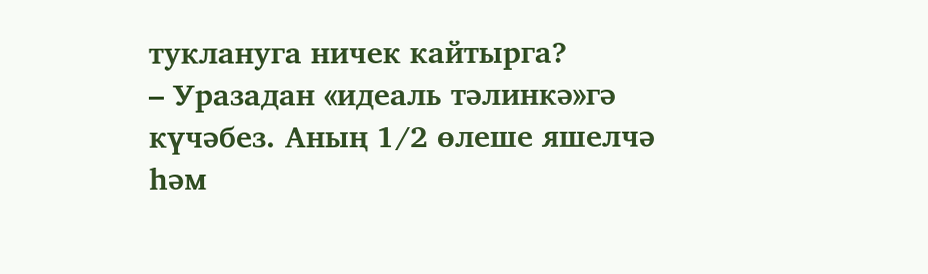туклануга ничек кайтырга?
– Уразадан «идеаль тәлинкә»гә күчәбез. Аның 1/2 өлеше яшелчә һәм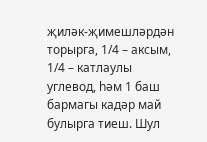җиләк-җимешләрдән торырга, 1/4 – аксым, 1/4 – катлаулы углевод, һәм 1 баш бармагы кадәр май булырга тиеш. Шул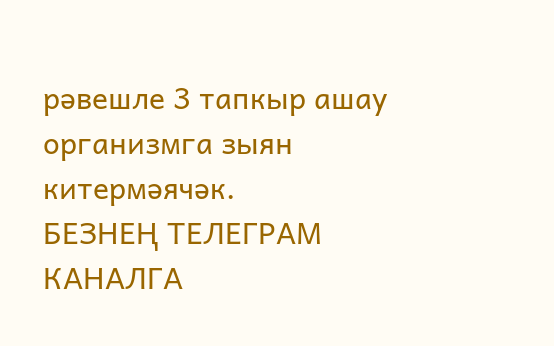рәвешле 3 тапкыр ашау организмга зыян китермәячәк.
БЕЗНЕҢ ТЕЛЕГРАМ КАНАЛГА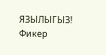ЯЗЫЛЫГЫЗ!
Фикер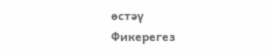өстәү
Фикерегез